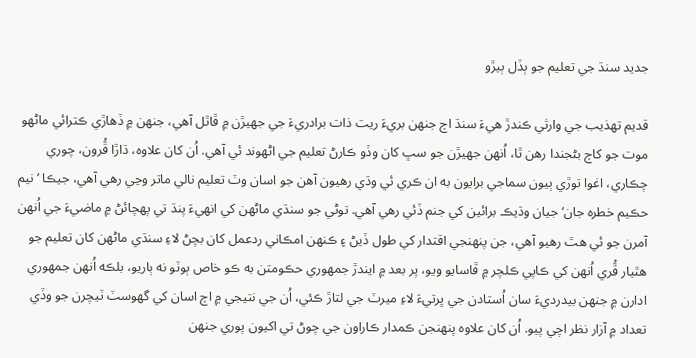جديد سنڌ جي تعليم جو ٻڏل ٻيڙو

قديم تهذيب جي وارثي ڪندڙ هيءَ سنڌ اڄ جنهن بريءَ ريت ذات برادريءَ جي جهيڙن ۾ ڦاٿل آهي، جنهن ۾ ڏهاڙي ڪترائي ماڻهو موت جو کاڄ بڻجندا رهن ٿا، اُنهن جهيڙن جو سڀ کان وڏو ڪارڻ تعليم جي اڻهوند ئي آهي. اُن کان علاوه، ڌاڙا ڦُرون، چوري چڪاري، اغوا توڙي ٻيون سماجي برايون به ان ڪري ئي وڌي رهيون آهن جو اسان وٽ تعليم نالي ماتر وڃي رهي آهي، جيڪا ’نيم حڪيم خطره جان‘ جيان وڌيڪ برائين کي جنم ڏئي رهي آهي. توڻي جو سنڌي ماڻهن کي انهيءَ پنڌ تي پهچائڻ ۾ ماضيءَ جي اُنهن آمرن جو ئي هٿ رهيو آهي، جن پنهنجي اقتدار کي طول ڏيڻ ۽ ڪنهن امڪاني ردعمل کان بچڻ لاءِ سنڌي ماڻهن کان تعليم جو هٿيار ڦُري اُنهن کي ڪاپي ڪلچر ۾ ڦاسايو ويو، پر بعد ۾ ايندڙ جمهوري حڪومتن به ڪو خاص ٻوٽو نه ٻاريو، بلڪه اُنهن جمهوري ادارن ۾ جنهن بيدرديءَ سان اُستادن جي ڀرتيءَ لاءِ ميرٽ جي لتاڙ ڪئي، اُن جي نتيجي ۾ اڄ اسان کي گهوسٽ ٽيچرن جو وڏي تعداد ۾ آزار نظر اچي پيو. اُن کان علاوه پنهنجن ڪمدار ڪاراون جي چوڻ تي اکيون پوري جنهن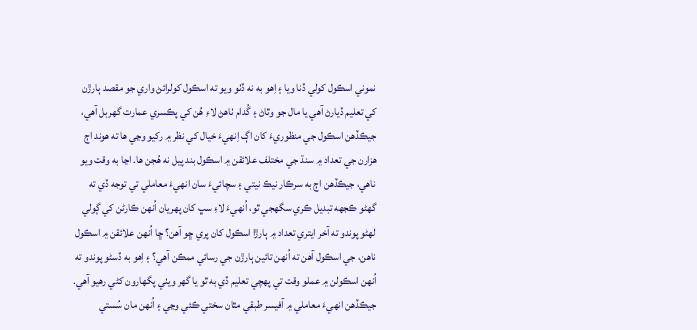نموني اسڪول کولي ڏنا ويا ۽ اِهو به نه ڏٺو ويو ته اسڪول کولرائڻ واري جو مقصد ٻارڙن کي تعليم ڏيارڻ آهي يا مال جو وٿاڻ ۽ گُدام ٺاهڻ لاءِ هُن کي پڪسري عمارت گهربل آهي، جيڪڏهن اسڪول جي منظوريءَ کان اڳ اِنهيءَ خيال کي نظر ۾ رکيو وڃي ها ته هوند اڄ هزارن جي تعداد ۾ سنڌ جي مختلف علائقن ۾ اسڪول بند پيل نه هُجن ها. اڃا به وقت ويو ناهي، جيڪڏهن اڄ به سرڪار نيڪ نيتي ۽ سچائيءَ سان انهيءَ معاملي تي توجه ڏي ته گهڻو ڪجهه تبديل ڪري سگهجي ٿو، اُنهيءَ لاءِ سڀ کان پهريان اُنهن ڪارڻن کي ڳولي لهڻو پوندو ته آخر ايتري تعداد ۾ ٻارڙا اسڪول کان پري ڇو آهن؟ ڇا اُنهن علائقن ۾ اسڪول ناهن، جي اسڪول آهن ته اُنهن تائين ٻارڙن جي رسائي ممڪن آهي؟ ۽ اِهو به ڏسڻو پوندو ته اُنهن اسڪولن ۾ عملو وقت تي پهچي تعليم ڏي به ٿو يا گهر ويٺي پگهارون کڻي رهيو آهي. جيڪڏهن انهيءَ معاملي ۾ آفيسر طبقي مٿان سختي ڪئي وڃي ۽ اُنهن مان سُستي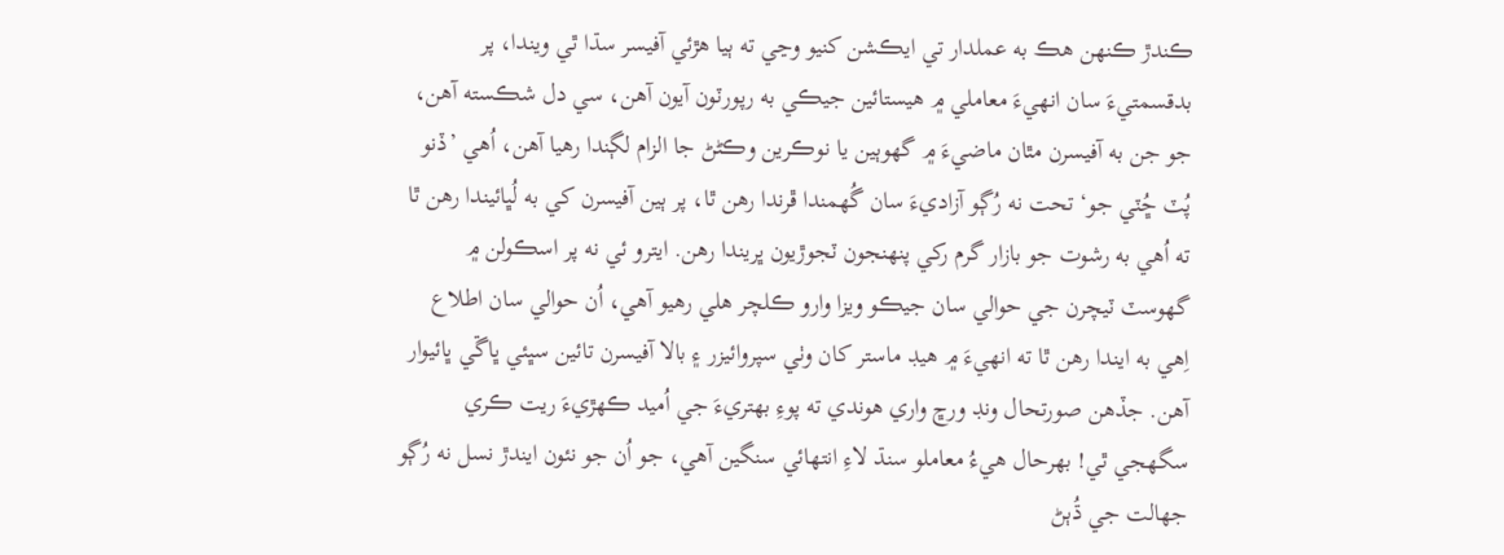ڪندڙ ڪنهن هڪ به عملدار تي ايڪشن کنيو وڃي ته ٻيا هڙئي آفيسر سڌا ٿي ويندا، پر بدقسمتيءَ سان انهيءَ معاملي ۾ هيستائين جيڪي به رپورٽون آيون آهن، سي دل شڪسته آهن، جو جن به آفيسرن مٿان ماضيءَ ۾ گهوٻين يا نوڪرين وڪڻڻ جا الزام لڳندا رهيا آهن، اُهي ’ڏنو پُٽ ڇُٽي جو‘ تحت نه رُڳو آزاديءَ سان گُهمندا ڦرندا رهن ٿا، پر ٻين آفيسرن کي به لُڀائيندا رهن ٿا ته اُهي به رشوت جو بازار گرم رکي پنهنجون ٽجوڙيون ڀريندا رهن. ايترو ئي نه پر اسڪولن ۾ گهوسٽ ٽيچرن جي حوالي سان جيڪو ويزا وارو ڪلچر هلي رهيو آهي، اُن حوالي سان اطلاع اِهي به ايندا رهن ٿا ته انهيءَ ۾ هيڊ ماستر کان وٺي سپروائيزر ۽ بالا آفيسرن تائين سڀئي ڀاڱي ڀائيوار آهن. جڏهن صورتحال ونڊ ورڇ واري هوندي ته پوءِ بهتريءَ جي اُميد ڪهڙيءَ ريت ڪري سگهجي ٿي! بهرحال هيءُ معاملو سنڌ لاءِ انتهائي سنگين آهي، جو اُن جو نئون ايندڙ نسل نه رُڳو جهالت جي ڌُٻڻ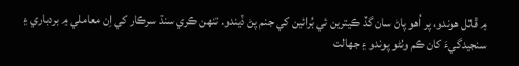۾ ڦاٿل هوندو، پر اُهو پاڻ سان گڏ ڪيترين ئي بُرائين کي جنم پڻ ڏيندو. تنهن ڪري سنڌ سرڪار کي اِن معاملي ۾ بردباري ۽ سنجيدگيءَ کان ڪم وٺڻو پوندو ۽ جهالت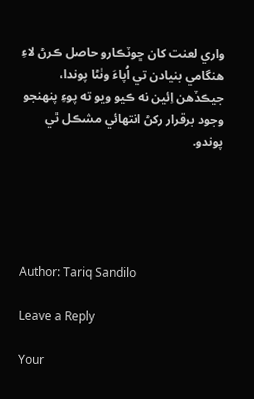واري لعنت کان ڇوٽڪارو حاصل ڪرڻ لاءِ هنگامي بنيادن تي اُپاءَ وٺڻا پوندا، جيڪڏهن اِئين نه ڪيو ويو ته پوءِ پنهنجو وجود برقرار رکڻ انتهائي مشڪل ٿي پوندو.





Author: Tariq Sandilo

Leave a Reply

Your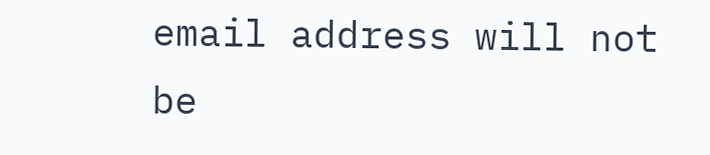email address will not be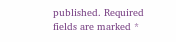published. Required fields are marked *